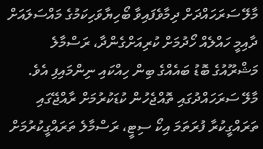މާލޭ ސަރަހައްދަށް ދިމާވެފައިވާ ބޯހިޔާވަހިކަމުގެ މައްސަލައަށް ދާއިމީ ހައްލެއް ހޯދުމަށް ކުރިއަށްގެންދާ، ރަސްމާލެ މަޝްރޫއުގެ ބޮޑު ބައެއްގެ ބިން ހިއްކައި ނިންމައިފި އެވެ.
މާލޭ ސަރަހައްދުގައި ތޮއްޖެހުން ކުޑަކުރުމަށް ރާއްޖޭގައި ތަރައްގީކުރާ ފުރަތަމަ އިކޯ ސިޓީ، ރަސްމާލެ ތަރައްގީކުރުމަށް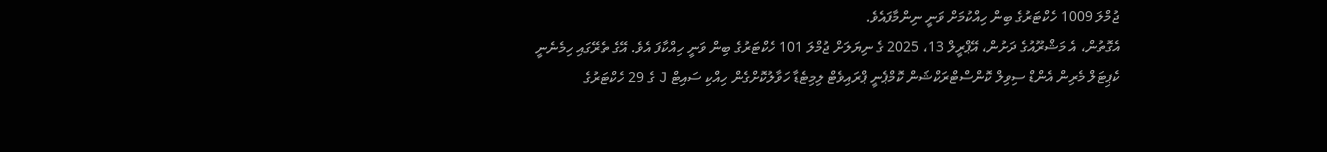ޖުމްލަ 1009 ހެކްޓަރުގެ ބިން ހިއްކުމަށް ވަނީ ނިންމާފައެވެ.
އެގޮތުން، އެ މަޝްރޫއުގެ ދަށުން، އޭޕްރީލް 13، 2025 ގެ ނިޔަލަށް ޖުމްލަ 101 ހެކްޓަރުގެ ބިން ވަނީ ހިއްކާފަ އެވެ. އޭގެ ތެރޭގައި ހިމެނެނީ ކެޕިޓަލް މެރިން އެންޑް ސިވިލް ކޮންސްޓްރަކްޝަން ކޮމްޕެނީ ޕްރައިވެޓް ލިމިޓެޑާ ހަވާލުކޮށްގެން ހިއްކި ސައިޓް J ގެ 29 ހެކްޓަރުގެ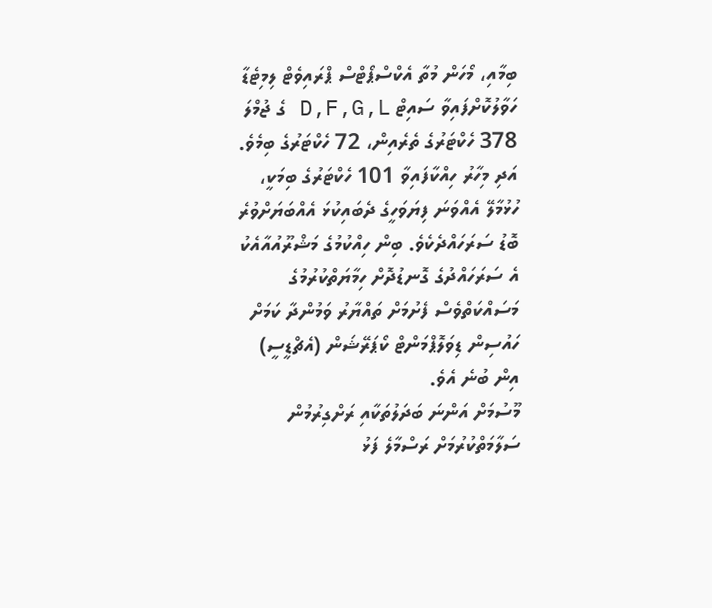ބިމާއި، މޯހަން މުތާ އެކްސްޕޯޓްސް ޕްރައިވެޓް ލިމިޓެޑާ ހަވާލުކޮށްފައިވާ ސައިޓް D,F,G,L ގެ ޖުމްލަ 378 ހެކްޓަރުގެ ތެރެއިން، 72 ހެކްޓަރުގެ ބިމެވެ.
އަދި މިހާރު ހިއްކާފައިވާ 101 ހެކްޓަރުގެ ބިމަކީ، ހުޅުމާލޭ އެއްވަނަ ފިޔަވަހީގެ ދެބައިކުޅަ އެއްބަޔަށްވުރެ ބޮޑު ސަރަހައްދެކެވެ. ބިން ހިއްކުމުގެ މަޝްރޫއުއާއެކު އެ ސަރަހައްދުގެ ގޮނޑުދޮށް ހިމާޔަތްކުރުމުގެ މަސައްކަތްވެސް ފެށުމަށް ތައްޔާރު ވަމުންދާ ކަމަށް ހައުސިން ޑިވަލޮޕްމަންޓް ކޯޕަރޭޝަން (އެޗްޑީސީ) އިން ބުނެ އެވެ.
މޫސުމަށް އަންނަ ބަދަލުތަކާއި ރަށްގިރުމުން ސަލާމަތްކުރުމަށް ރަސްމާލެ ފަޅު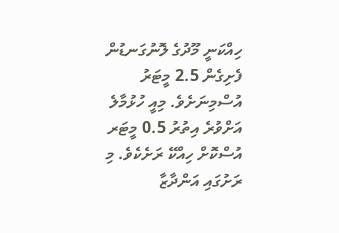ހިއްކަނީ މޫދުގެ ލޮނުގަނޑުން ފެށިގެން 2.5 މީޓަރު އުސްމިނަށެވެ. މިއީ ހުޅުމާލެ އަށްވުރެ އިތުރު 0.5 މީޓަރ އުސްކޮށް ހިއްކޭ ރަށެކެވެ. މި ރަށުގައި އަންދާޒާ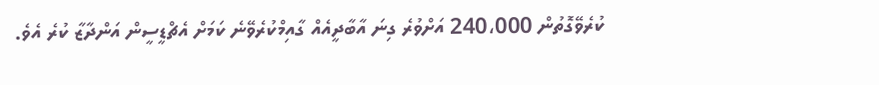ކުރެވޭގޮތުން 240،000 އަށްވުރެ ގިނަ އާބާދީއެއް ގާއިމްކުރެވޭނެ ކަމަށް އެޗްޑީސީން އަންދާޒާ ކުރެ އެވެ.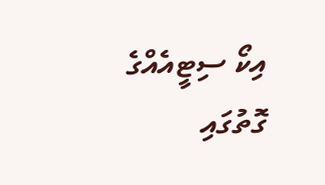އިކޯ ސިޓީއެއްގެ ގޮތުގައި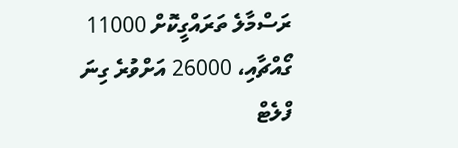ރަސްމާލެ ތަރައްގީކޮށް 11000 ގޯއްޗާއި، 26000 އަށްވުރެ ގިނަ ފްލެޓް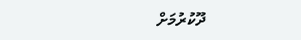ދޫކުރުމަށް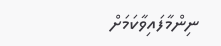ނިންމާފައިވާކަމަށް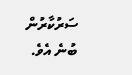ސަރުކާރުން ބުނެ އެވެ.